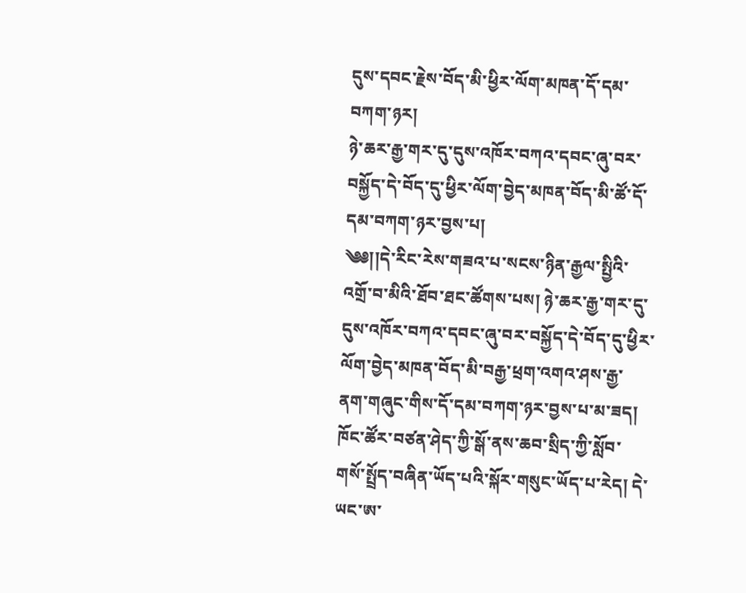དུས་དབང་རྗེས་བོད་མི་ཕྱིར་ལོག་མཁན་དོ་དམ་བཀག་ཉར།
ཉེ་ཆར་རྒྱ་གར་དུ་དུས་འཁོར་བཀའ་དབང་ཞུ་བར་བསྐྱོད་དེ་བོད་དུ་ཕྱིར་ལོག་བྱེད་མཁན་བོད་མི་ཚོ་དོ་དམ་བཀག་ཉར་བྱས་པ།
༄༅།།དེ་རིང་རེས་གཟའ་པ་སངས་ཉིན་རྒྱལ་སྤྱིའི་འགྲོ་བ་མིའི་ཐོབ་ཐང་ཚོགས་པས། ཉེ་ཆར་རྒྱ་གར་དུ་དུས་འཁོར་བཀའ་དབང་ཞུ་བར་བསྐྱོད་དེ་བོད་དུ་ཕྱིར་ལོག་བྱེད་མཁན་བོད་མི་བརྒྱ་ཕྲག་འགའ་ཤས་རྒྱ་ནག་གཞུང་གིས་དོ་དམ་བཀག་ཉར་བྱས་པ་མ་ཟད། ཁོང་ཚོར་བཙན་ཤེད་ཀྱི་སྒོ་ནས་ཆབ་སྲིད་ཀྱི་སློབ་གསོ་སྤྲོད་བཞིན་ཡོད་པའི་སྐོར་གསུང་ཡོད་པ་རེད། དེ་ཡང་ཨ་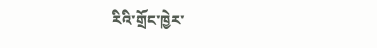རིའི་གྲོང་ཁྱེར་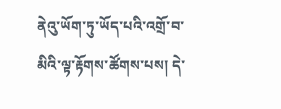ནེའུ་ཡོག་ཏུ་ཡོད་པའི་འགྲོ་བ་མིའི་ལྟ་རྟོགས་ཚོགས་པས། དེ་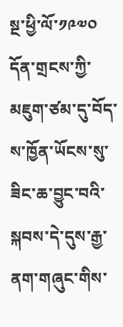སྔ་ཕྱི་ལོ་༡༩༧༠ དོན་གྲངས་ཀྱི་མཇུག་ཙམ་དུ་བོད་ས་ཁྱོན་ཡོངས་སུ་ཟིང་ཆ་བྱུང་བའི་སྐབས་དེ་དུས་རྒྱ་ནག་གཞུང་གིས་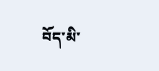བོད་མི་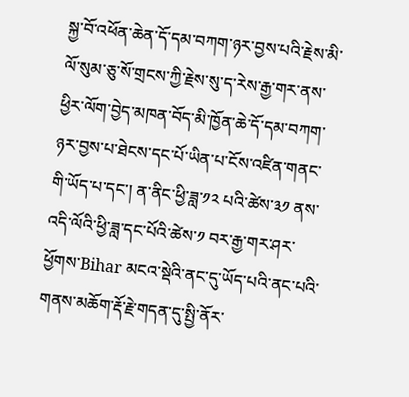སྐྱ་བོ་འཕོན་ཆེན་དོ་དམ་བཀག་ཉར་བྱས་པའི་རྗེས་མི་ལོ་སུམ་ཅུ་སོ་གྲངས་ཀྱི་རྗེས་སུ་ད་རེས་རྒྱ་གར་ནས་ཕྱིར་ལོག་བྱེད་མཁན་བོད་མི་ཁྱོན་ཆེ་དོ་དམ་བཀག་ཉར་བྱས་པ་ཐེངས་དང་པོ་ཡིན་པ་ངོས་འཛིན་གནང་གི་ཡོད་པ་དང་། ན་ནིང་ཕྱི་ཟླ་༡༢ པའི་ཚེས་༣༡ ནས་འདི་ལོའི་ཕྱི་ཟླ་དང་པོའི་ཚེས་༡ བར་རྒྱ་གར་ཤར་ཕྱོགས་Bihar མངའ་སྡེའི་ནང་དུ་ཡོད་པའི་ནང་པའི་གནས་མཆོག་རྡོ་རྗེ་གདན་དུ་སྤྱི་ནོར་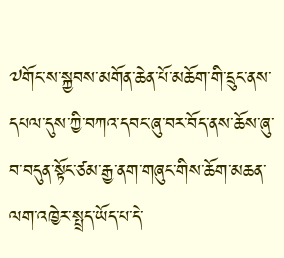༧གོང་ས་སྐྱབས་མགོན་ཆེན་པོ་མཆོག་གི་དྲུང་ནས་དཔལ་དུས་ཀྱི་བཀའ་དབང་ཞུ་བར་བོད་ནས་ཆོས་ཞུ་བ་བདུན་སྟོང་ཙམ་རྒྱ་ནག་གཞུང་གིས་ཆོག་མཆན་ལག་འཁྱེར་སྤྲད་ཡོད་པ་དེ་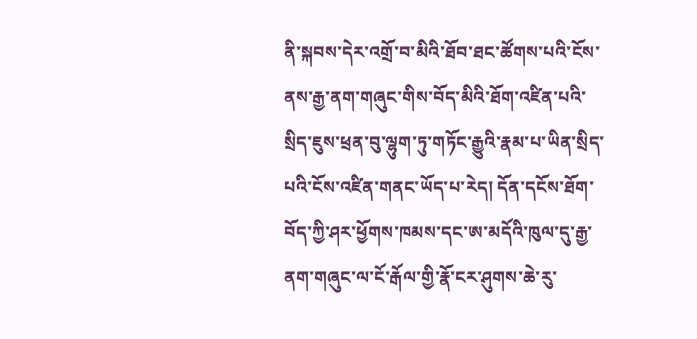ནི་སྐབས་དེར་འགྲོ་བ་མིའི་ཐོབ་ཐང་ཚོགས་པའི་ངོས་ནས་རྒྱ་ནག་གཞུང་གིས་བོད་མིའི་ཐོག་འཛིན་པའི་སྲིད་ཇུས་ཕྲན་བུ་ལྷུག་ཏུ་གཏོང་རྒྱུའི་རྣམ་པ་ཡིན་སྲིད་པའི་ངོས་འཛིན་གནང་ཡོད་པ་རེད། དོན་དངོས་ཐོག་བོད་ཀྱི་ཤར་ཕྱོགས་ཁམས་དང་ཨ་མདོའི་ཁུལ་དུ་རྒྱ་ནག་གཞུང་ལ་ངོ་རྒོལ་གྱི་རྣོ་ངར་ཤུགས་ཆེ་རུ་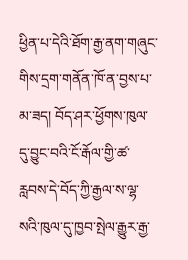ཕྱིན་པ་དེའི་ཐོག་རྒྱ་ནག་གཞུང་གིས་དྲག་གནོན་ཁོ་ན་བྱས་པ་མ་ཟད། བོད་ཤར་ཕྱོགས་ཁུལ་དུ་བྱུང་བའི་ངོ་རྒོལ་གྱི་ཚ་རླབས་དེ་བོད་ཀྱི་རྒྱལ་ས་ལྷ་སའི་ཁུལ་དུ་ཁྱབ་སྤེལ་རྒྱུར་རྒྱ་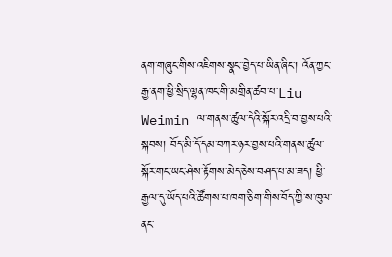ནག་གཞུང་གིས་འཇིགས་སྣང་་བྱེད་པ་ཡིན་ཞིང་། འོན་ཀྱང་རྒྱ་ནག་ཕྱི་སྲིད་ལྷན་ཁང་གི་མགྲིན་ཚབ་པ་Liu Weimin ལ་གནས་ཚུལ་དེའི་སྐོར་འདྲི་བ་བྱས་པའི་སྐབས། བོད་མི་དོ་དམ་བཀར་ཉར་བྱས་པའི་གནས་ཚུལ་སྐོར་གང་ཡང་ཤེས་རྟོགས་མེད་ཅེས་བཤད་པ་མ་ཟད། ཕྱི་རྒྱལ་དུ་ཡོད་པའི་ཚོགས་པ་ཁག་ཅིག་གིས་བོད་ཀྱི་ས་ཁུལ་ནང་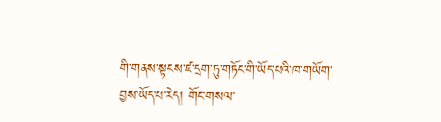གི་གནས་སྟངས་ཛ་དྲག་ཏུ་གཏོང་གི་ཡོད་པའི་ཁ་གཡོག་བྱས་ཡོད་པ་རེད། གོང་གསལ་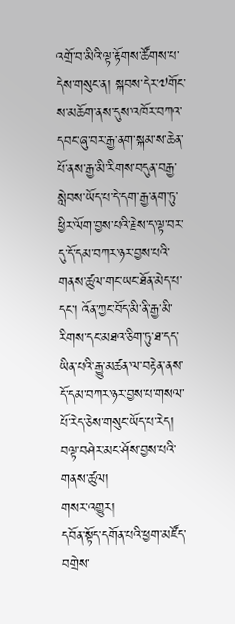འགྲོ་བ་མིའི་ལྟ་རྟོགས་ཚོགས་པ་དེས་གསུང་ན། སྐབས་དེར་༧གོང་ས་མཆོག་ནས་དུས་འཁོར་བཀའ་དབང་ཞུ་བར་རྒྱ་ནག་སྐམ་ས་ཆེན་པོ་ནས་རྒྱ་མི་རིགས་བདུན་བརྒྱ་སླེབས་ཡོད་པ་དེ་དག་རྒྱ་ནག་ཏུ་ཕྱིར་ལོག་བྱས་པའི་རྗེས་ད་ལྟ་བར་དུ་དོ་དམ་བཀར་ཉར་བྱས་པའི་གནས་ཚུལ་གང་ཡང་ཐོན་མེད་པ་དང་། འོན་ཀྱང་བོད་མི་ནི་རྒྱ་མི་རིགས་དང་མཐའ་ཅིག་ཏུ་ཐ་དད་ཡིན་པའི་རྒྱུ་མཚན་ལ་བརྟེན་ནས་དོ་དམ་བཀར་ཉར་བྱས་པ་གསལ་པོ་རེད་ཅེས་གསུང་ཡོད་པ་རེད།
བལྟ་བཤེར་མང་ཤོས་བྱས་པའི་གནས་ཚུལ།
གསར་འགྱུར།
དབོན་སྟོད་དགོན་པའི་ཕྱག་མཛོད་བགྲེས་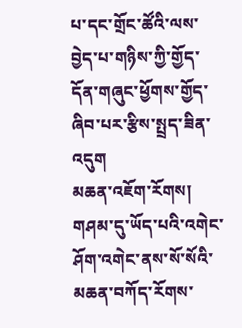པ་དང་གྲོང་ཚོའི་ལས་བྱེད་པ་གཉིས་ཀྱི་གྱོད་དོན་གཞུང་ཕྱོགས་གྱོད་ཞིབ་པར་རྩིས་སྤྲད་ཟིན་འདུག
མཆན་འཇོག་རོགས།
གཤམ་དུ་ཡོད་པའི་འགེང་ཤོག་འགེང་ནས་སོ་སོའི་མཆན་བཀོད་རོགས་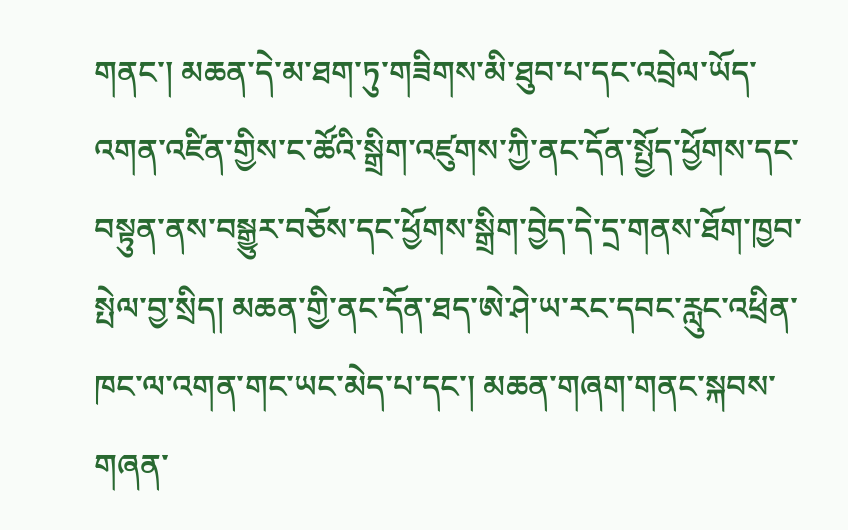གནང་། མཆན་དེ་མ་ཐག་ཏུ་གཟིགས་མི་ཐུབ་པ་དང་འབྲེལ་ཡོད་འགན་འཛིན་གྱིས་ང་ཚོའི་སྒྲིག་འཛུགས་ཀྱི་ནང་དོན་སྤྱོད་ཕྱོགས་དང་བསྟུན་ནས་བསྒྱུར་བཅོས་དང་ཕྱོགས་སྒྲིག་བྱེད་དེ་དྲ་གནས་ཐོག་ཁྱབ་སྤེལ་བྱ་སྲིད། མཆན་གྱི་ནང་དོན་ཐད་ཨེ་ཤེ་ཡ་རང་དབང་རླུང་འཕྲིན་ཁང་ལ་འགན་གང་ཡང་མེད་པ་དང་། མཆན་གཞག་གནང་སྐབས་གཞན་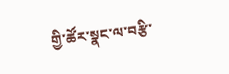གྱི་ཚོར་སྣང་ལ་བརྩི་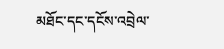མཐོང་དང་དངོས་འབྲེལ་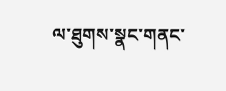ལ་ཐུགས་སྣང་གནང་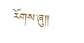རོགས་ཞུ༎